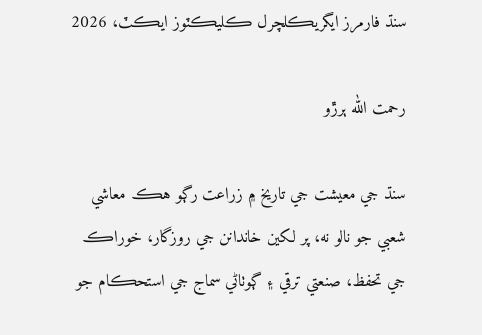سنڌ فارمرز ايگريڪلچرل ڪليڪٽوز ايڪٽ، 2026

رحمت الله ٻرڙو

سنڌ جي معيشت جي تاريخ ۾ زراعت رڳو هڪ معاشي شعبي جو نالو نه، پر لکين خاندانن جي روزگار، خوراڪ جي تحفظ، صنعتي ترقي ۽ ڳوٺاڻي سماج جي استحڪام جو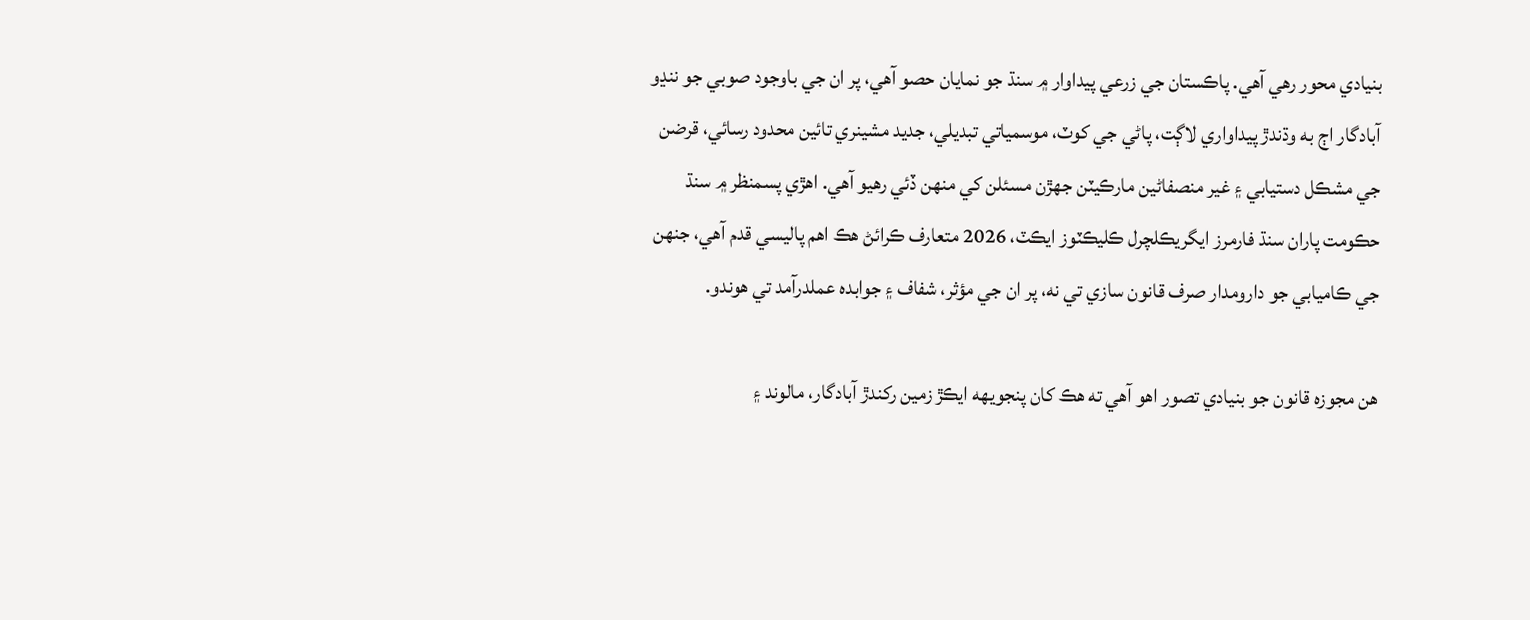بنيادي محور رهي آهي. پاڪستان جي زرعي پيداوار ۾ سنڌ جو نمايان حصو آهي، پر ان جي باوجود صوبي جو ننڍو آبادگار اڄ به وڌندڙ پيداواري لاڳت، پاڻي جي کوٽ، موسمياتي تبديلي، جديد مشينري تائين محدود رسائي، قرضن جي مشڪل دستيابي ۽ غير منصفاڻين مارڪيٽن جهڙن مسئلن کي منهن ڏئي رهيو آهي. اهڙي پسمنظر ۾ سنڌ حڪومت پاران سنڌ فارمرز ايگريڪلچرل ڪليڪٽوز ايڪٽ، 2026 متعارف ڪرائڻ هڪ اهم پاليسي قدم آهي، جنهن جي ڪاميابي جو دارومدار صرف قانون سازي تي نه، پر ان جي مؤثر، شفاف ۽ جوابده عملدرآمد تي هوندو.

هن مجوزه قانون جو بنيادي تصور اهو آهي ته هڪ کان پنجويهه ايڪڙ زمين رکندڙ آبادگار، مالوند ۽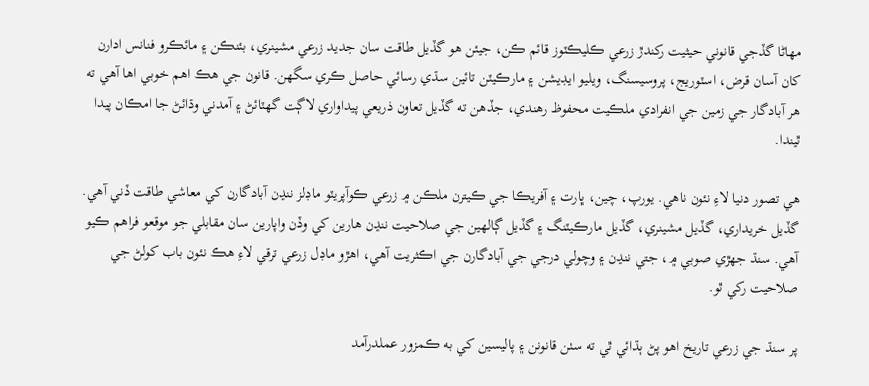مهاڻا گڏجي قانوني حيثيت رکندڙ زرعي ڪليڪٽوز قائم ڪن، جيئن هو گڏيل طاقت سان جديد زرعي مشينري، بئنڪن ۽ مائڪرو فنانس ادارن کان آسان قرض، اسٽوريج، پروسيسنگ، ويليو ايڊيشن ۽ مارڪيٽن تائين سڌي رسائي حاصل ڪري سگهن. قانون جي هڪ اهم خوبي اها آهي ته هر آبادگار جي زمين جي انفرادي ملڪيت محفوظ رهندي، جڏهن ته گڏيل تعاون ذريعي پيداواري لاڳت گهٽائڻ ۽ آمدني وڌائڻ جا امڪان پيدا ٿيندا.

هي تصور دنيا لاءِ نئون ناهي. يورپ، چين، ڀارت ۽ آفريڪا جي ڪيترن ملڪن ۾ زرعي ڪوآپريٽو ماڊلز ننڍن آبادگارن کي معاشي طاقت ڏني آهي. گڏيل خريداري، گڏيل مشينري، گڏيل مارڪيٽنگ ۽ گڏيل ڳالهين جي صلاحيت ننڍن هارين کي وڏن واپارين سان مقابلي جو موقعو فراهم ڪيو آهي. سنڌ جهڙي صوبي ۾، جتي ننڍن ۽ وچولي درجي جي آبادگارن جي اڪثريت آهي، اهڙو ماڊل زرعي ترقي لاءِ هڪ نئون باب کولڻ جي صلاحيت رکي ٿو.

پر سنڌ جي زرعي تاريخ اهو پڻ ٻڌائي ٿي ته سٺن قانونن ۽ پاليسين کي به ڪمزور عملدرآمد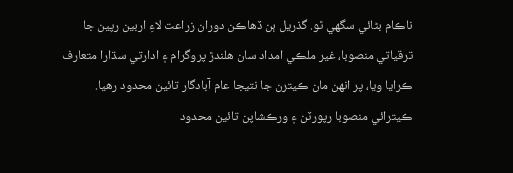ناڪام بڻائي سگهي ٿو. گذريل ٻن ڏهاڪن دوران زراعت لاءِ اربين رپين جا ترقياتي منصوبا، غير ملڪي امداد سان هلندڙ پروگرام ۽ ادارتي سڌارا متعارف ڪرايا ويا، پر انهن مان ڪيترن جا نتيجا عام آبادگار تائين محدود رهيا. ڪيترائي منصوبا رپورٽن ۽ ورڪشاپن تائين محدود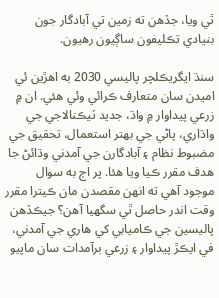ٿي ويا، جڏهن ته زمين تي آبادگار جون بنيادي تڪليفون ساڳيون رهيون.

سنڌ ايگريڪلچر پاليسي 2030 به اهڙين ئي اميدن سان متعارف ڪرائي وئي هئي. ان ۾ زرعي پيداوار ۾ واڌ، جديد ٽيڪنالاجي جي واڌاري، پاڻي جي بهتر استعمال، تحقيق جي مضبوط نظام ۽ آبادگارن جي آمدني وڌائڻ جا هدف مقرر ڪيا ويا هئا. پر اڄ به سوال موجود آهي ته انهن مقصدن مان ڪيترا مقرر وقت اندر حاصل ٿي سگهيا آهن؟ جيڪڏهن پاليسين جي ڪاميابي کي هاري جي آمدني، في ايڪڙ پيداوار ۽ زرعي برآمدات سان ماپيو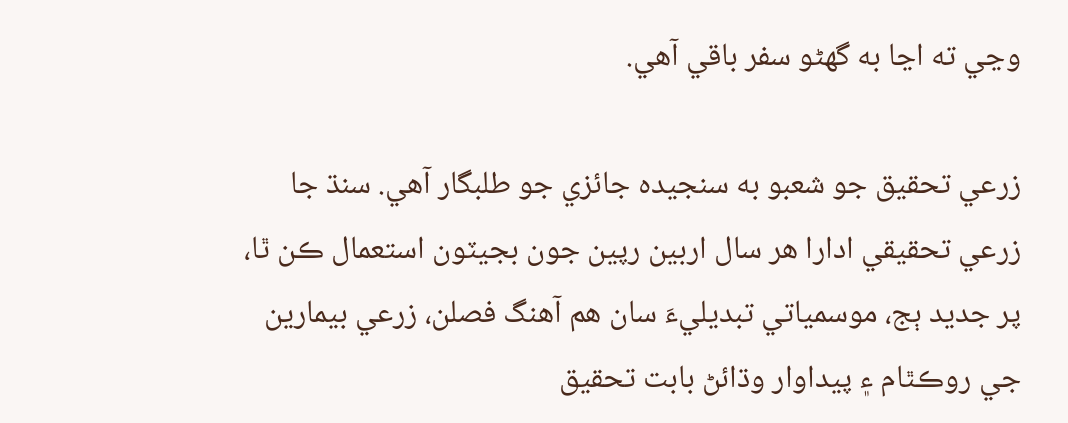وڃي ته اڃا به گهڻو سفر باقي آهي.

زرعي تحقيق جو شعبو به سنجيده جائزي جو طلبگار آهي. سنڌ جا زرعي تحقيقي ادارا هر سال اربين رپين جون بجيٽون استعمال ڪن ٿا، پر جديد ٻج، موسمياتي تبديليءَ سان هم آهنگ فصلن، زرعي بيمارين جي روڪٿام ۽ پيداوار وڌائڻ بابت تحقيق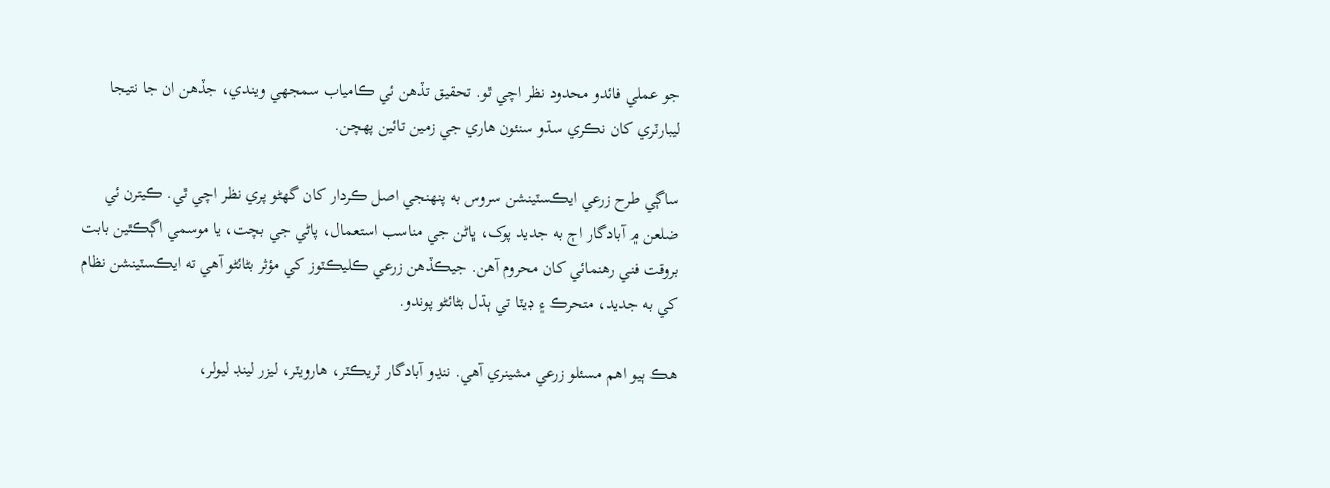جو عملي فائدو محدود نظر اچي ٿو. تحقيق تڏهن ئي ڪامياب سمجهي ويندي، جڏهن ان جا نتيجا ليبارٽري کان نڪري سڌو سنئون هاري جي زمين تائين پهچن.

ساڳي طرح زرعي ايڪسٽينشن سروس به پنهنجي اصل ڪردار کان گهڻو پري نظر اچي ٿي. ڪيترن ئي ضلعن ۾ آبادگار اڄ به جديد پوک، ڀاڻن جي مناسب استعمال، پاڻي جي بچت، يا موسمي اڳڪٿين بابت بروقت فني رهنمائي کان محروم آهن. جيڪڏهن زرعي ڪليڪٽوز کي مؤثر بڻائڻو آهي ته ايڪسٽينشن نظام کي به جديد، متحرڪ ۽ ڊيٽا تي ٻڌل بڻائڻو پوندو.

هڪ ٻيو اهم مسئلو زرعي مشينري آهي. ننڍو آبادگار ٽريڪٽر، هارويٽر، ليزر لينڊ ليولر،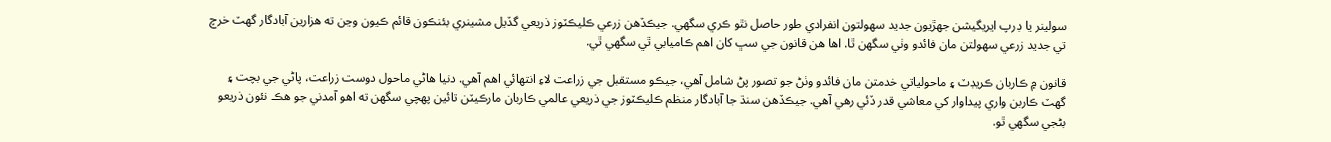سولينر يا ڊرپ ايريگيشن جهڙيون جديد سهولتون انفرادي طور حاصل نٿو ڪري سگهي. جيڪڏهن زرعي ڪليڪٽوز ذريعي گڏيل مشينري بئنڪون قائم ڪيون وڃن ته هزارين آبادگار گهٽ خرچ تي جديد زرعي سهولتن مان فائدو وٺي سگهن ٿا. اها هن قانون جي سڀ کان اهم ڪاميابي ٿي سگهي ٿي.

قانون ۾ ڪاربان ڪريڊٽ ۽ ماحولياتي خدمتن مان فائدو وٺڻ جو تصور پڻ شامل آهي، جيڪو مستقبل جي زراعت لاءِ انتهائي اهم آهي. دنيا هاڻي ماحول دوست زراعت، پاڻي جي بچت ۽ گهٽ ڪاربن واري پيداوار کي معاشي قدر ڏئي رهي آهي. جيڪڏهن سنڌ جا آبادگار منظم ڪليڪٽوز جي ذريعي عالمي ڪاربان مارڪيٽن تائين پهچي سگهن ته اهو آمدني جو هڪ نئون ذريعو بڻجي سگهي ٿو.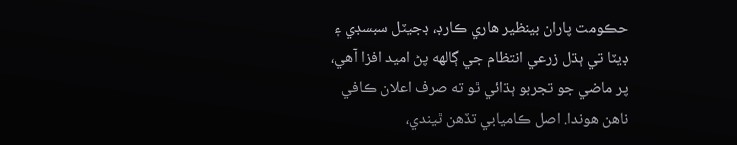حڪومت پاران بينظير هاري ڪارڊ، ڊجيٽل سبسڊي ۽ ڊيٽا تي ٻڌل زرعي انتظام جي ڳالهه پڻ اميد افزا آهي، پر ماضي جو تجربو ٻڌائي ٿو ته صرف اعلان ڪافي ناهن هوندا. اصل ڪاميابي تڏهن ٿيندي،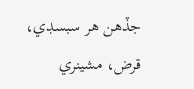جڏهن هر سبسڊي، قرض، مشينري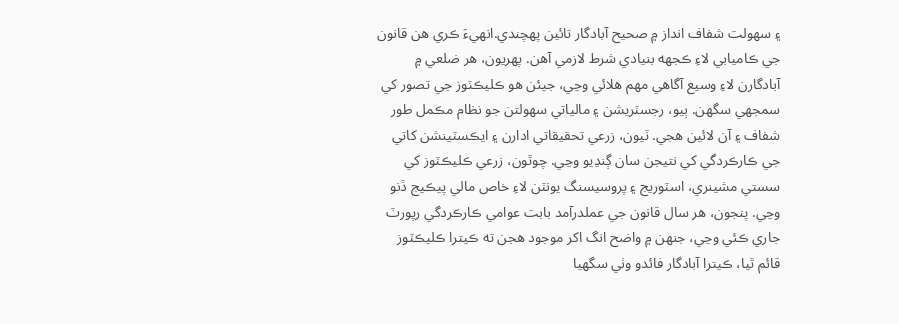۽ سهولت شفاف انداز ۾ صحيح آبادگار تائين پهچندي.انهيءَ ڪري هن قانون جي ڪاميابي لاءِ ڪجهه بنيادي شرط لازمي آهن. پهريون، هر ضلعي ۾ آبادگارن لاءِ وسيع آگاهي مهم هلائي وڃي، جيئن هو ڪليڪٽوز جي تصور کي سمجهي سگهن. ٻيو، رجسٽريشن ۽ مالياتي سهولتن جو نظام مڪمل طور شفاف ۽ آن لائين هجي. ٽيون، زرعي تحقيقاتي ادارن ۽ ايڪسٽينشن کاتي جي ڪارڪردگي کي نتيجن سان ڳنڍيو وڃي. چوٿون، زرعي ڪليڪٽوز کي سستي مشينري، اسٽوريج ۽ پروسيسنگ يونٽن لاءِ خاص مالي پيڪيج ڏنو وڃي. پنجون، هر سال قانون جي عملدرآمد بابت عوامي ڪارڪردگي رپورٽ جاري ڪئي وڃي، جنهن ۾ واضح انگ اکر موجود هجن ته ڪيترا ڪليڪٽوز قائم ٿيا، ڪيترا آبادگار فائدو وٺي سگهيا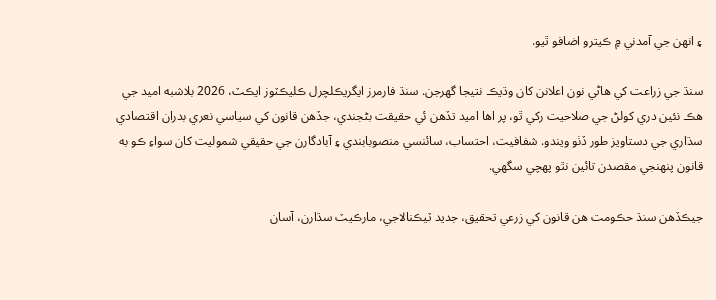۽ انهن جي آمدني ۾ ڪيترو اضافو ٿيو.

سنڌ جي زراعت کي هاڻي نون اعلانن کان وڌيڪ نتيجا گهرجن. سنڌ فارمرز ايگريڪلچرل ڪليڪٽوز ايڪٽ، 2026 بلاشبه اميد جي هڪ نئين دري کولڻ جي صلاحيت رکي ٿو، پر اها اميد تڏهن ئي حقيقت بڻجندي، جڏهن قانون کي سياسي نعري بدران اقتصادي سڌاري جي دستاويز طور ڏٺو ويندو. شفافيت، احتساب، سائنسي منصوبابندي ۽ آبادگارن جي حقيقي شموليت کان سواءِ ڪو به قانون پنهنجي مقصدن تائين نٿو پهچي سگهي.

جيڪڏهن سنڌ حڪومت هن قانون کي زرعي تحقيق، جديد ٽيڪنالاجي، مارڪيٽ سڌارن، آسان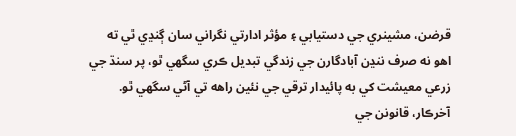قرضن، مشينري جي دستيابي ۽ مؤثر ادارتي نگراني سان ڳنڍي ٿي ته اهو نه صرف ننڍن آبادگارن جي زندگي تبديل ڪري سگهي ٿو، پر سنڌ جي زرعي معيشت کي به پائيدار ترقي جي نئين راهه تي آڻي سگهي ٿو. آخرڪار، قانونن جي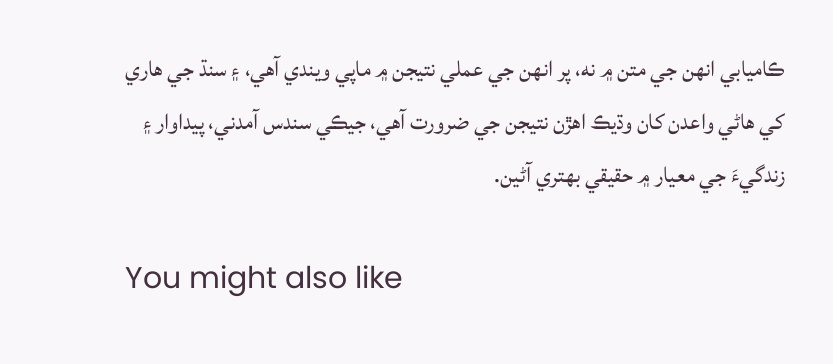ڪاميابي انهن جي متن ۾ نه، پر انهن جي عملي نتيجن ۾ ماپي ويندي آهي، ۽ سنڌ جي هاري کي هاڻي واعدن کان وڌيڪ اهڙن نتيجن جي ضرورت آهي، جيڪي سندس آمدني، پيداوار ۽ زندگيءَ جي معيار ۾ حقيقي بهتري آڻين.

You might also like